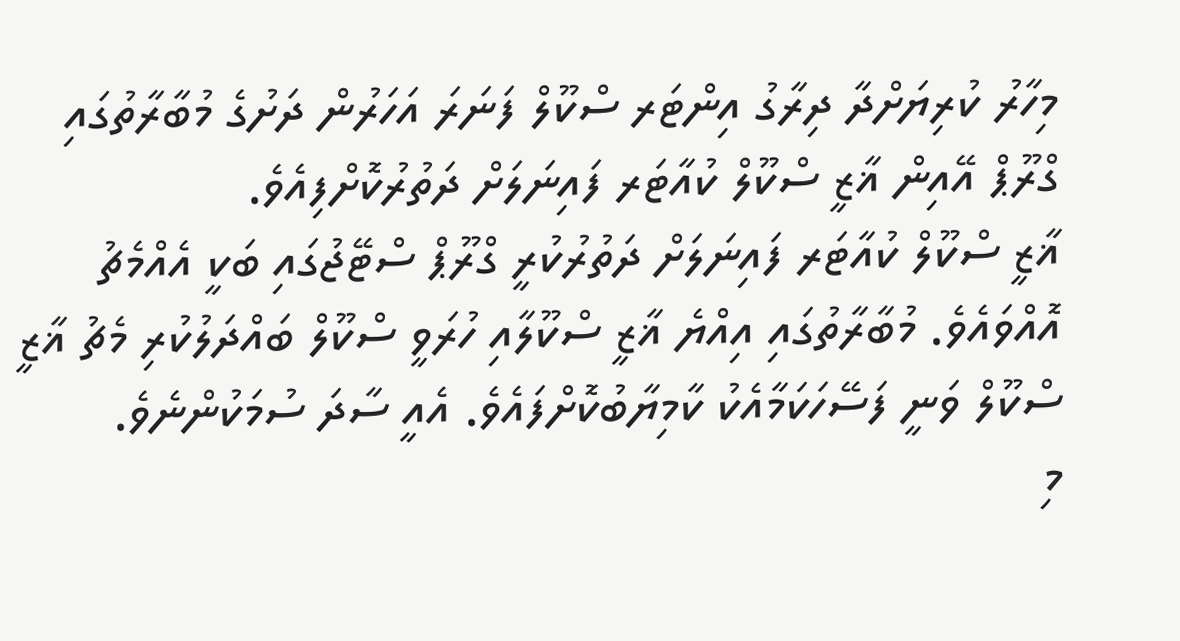މިހާރު ކުރިޔަށްދާ ދިރާގު އިންޓަރ ސްކޫލް ފަނަރަ އަހަރުން ދަށުގެ މުބާރާތުގައި ގްރޫޕް އޭއިން ޣާޒީ ސްކޫލް ކުއާޓަރ ފައިނަލަށް ދަތުރުކޮށްފިއެވެ.
ޣާޒީ ސްކޫލް ކުއާޓަރ ފައިނަލަށް ދަތުރުކުރީ ގްރޫޕް ސްޓޭޖުގައި ބަކީ އެއްމެޗު އޮއްވައެވެ. މުބާރާތުގައި އިއްޔެ ޣާޒީ ސްކޫލާއި ހުރަވީ ސްކޫލް ބައްދަލުކުރި މެޗު ޣާޒީ ސްކޫލް ވަނީ ފަސޭހަކަމާއެކު ކާމިޔާބުކޮށްފައެވެ. އެއީ ސާދަ ސުމަކުންނެވެ.
މި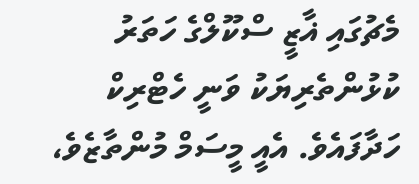މެޗުގައި ޣާޒީ ސްކޫލްގެ ހަތަރު ކުޅުންތެރިޔަކު ވަނީ ހެޓްރިކް ހަދާފައެވެ. އެއީ މީސަމް މުންތާޒެވެ،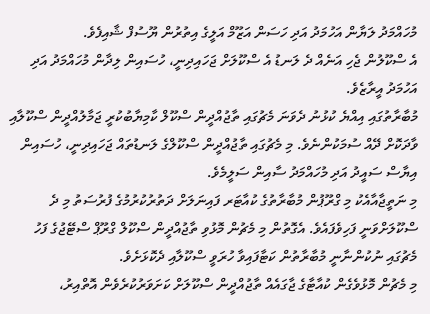މުހައްމަދު ލަޔާން އަހުމަދު އަދި ހަސަން އަޒޫމް އަލީގެ އިތުރުން ޔޫސުފް ޝާއިފެވެ.
އެ ސްކޫލުން ޖެހި އަނެއް ދެ ލަނޑު އެ ސްކޫލަށް ޖަހައިދިނީ، ހުސައިން ލިދާން މުހައްމަދު އަދި އަހުމަދު އީރާޒެވެ.
މުބާރާތުގައި އިއްޔެ ކުޅުނު ދެވަނަ މެޗުގައި ތާޖުއްދީން ސްކޫލް ކާމިޔާބުކުރީ ޖަމާލުއްދީން ސްކޫލާއި ވާދަކޮށް ދޭއް ސުމަކުންނެވެ. މި މެޗުގައި ތާޖުއްދީން ސްކޫލްގެ ލަނޑުތައް ޖަހައިދިނީ، ހުސައިން އިޔާސް ސައީދު އަދި މުހައްމަދު ސާއިން ސަލީމެވެ.
މި ނަތީޖާއާއެކު މި ގްރޫޕުން މުބާރާތުގެ ކުއާޓަރ ފައިނަލަށް ދަތުރުކުރުމުގެ ފުރުސަތު މި ދެ ސްކޫލަށްވަނީ ފަހިވެފައެވެ. އެގޮތުން މި މެޗުން މޮޅުވި ތާޖުއްދީން ސްކޫލް ގްރޫޕް ސްޓޭޖުގެ ފަހު މެޗުގައި ނުކުންނާނީ މުބާރާތުން ކަޓާފައިވާ ހުރަވީ ސްކޫލާއި ދެކޮޅަށެވެ.
މި މެޗުން މޮޅުވެގެން ކުއާޓާގެ ޖާގައެއް ތާޖުއްދީން ސްކޫލަށް ކަށަވަރުކުރެވެން އޮތްއިރު،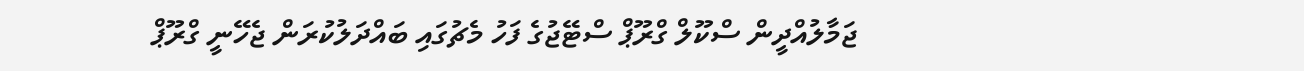ޖަމާލުއްދީން ސްކޫލް ގްރޫޕް ސްޓޭޖުގެ ފަހު މެޗުގައި ބައްދަލުކުރަން ޖެހޭނީ ގްރޫޕް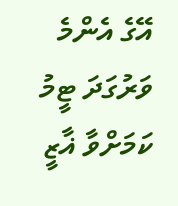އޭގެ އެންމެ ވަރުގަދަ ޓީމު ކަމަށްވާ ޣާޒީ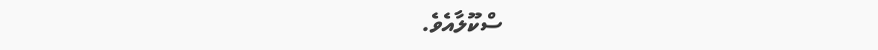ސްކޫލާއެވެ.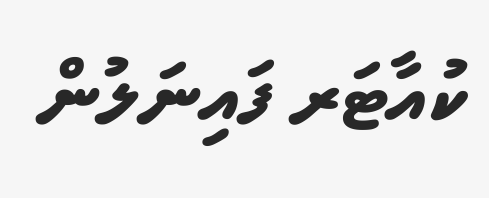ކުއާޓަރ ފައިނަލުން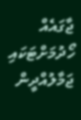ޖާގައެއް ހޯދުމަށްޓަކައި ޖަމާލުއްދީން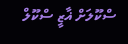ސްކޫލަށް ޣާޒީ ސްކޫލް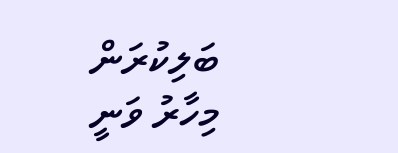ބަލިކުރަން މިހާރު ވަނީ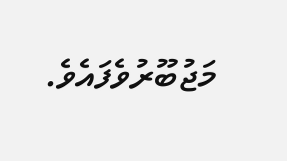މަޖުބޫރުވެފައެވެ.